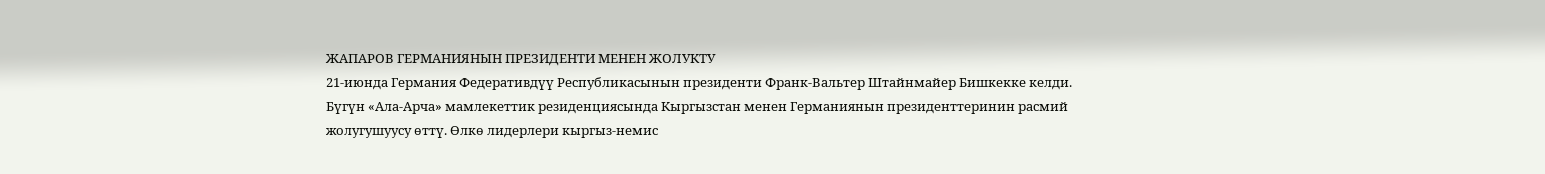ЖАПАРОВ ГЕРМАНИЯНЫН ПРЕЗИДЕНТИ МЕНЕН ЖОЛУКТУ
21-июнда Германия Федеративдүү Республикасынын президенти Франк-Вальтер Штайнмайер Бишкекке келди. Бүгүн «Ала-Арча» мамлекеттик резиденциясында Кыргызстан менен Германиянын президенттеринин расмий жолугушуусу өттү. Өлкө лидерлери кыргыз-немис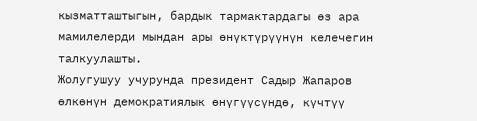кызматташтыгын, бардык тармактардагы өз ара мамилелерди мындан ары өнүктүрүүнүн келечегин талкуулашты.
Жолугушуу учурунда президент Садыр Жапаров өлкөнүн демократиялык өнүгүүсүндө, күчтүү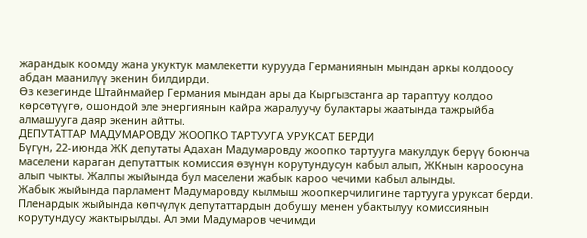жарандык коомду жана укуктук мамлекетти курууда Германиянын мындан аркы колдоосу абдан маанилүү экенин билдирди.
Өз кезегинде Штайнмайер Германия мындан ары да Кыргызстанга ар тараптуу колдоо көрсөтүүгө, ошондой эле энергиянын кайра жаралуучу булактары жаатында тажрыйба алмашууга даяр экенин айтты.
ДЕПУТАТТАР МАДУМАРОВДУ ЖООПКО ТАРТУУГА УРУКСАТ БЕРДИ
Бүгүн, 22-июнда ЖК депутаты Адахан Мадумаровду жоопко тартууга макулдук берүү боюнча маселени караган депутаттык комиссия өзүнүн корутундусун кабыл алып, ЖКнын кароосуна алып чыкты. Жалпы жыйында бул маселени жабык кароо чечими кабыл алынды.
Жабык жыйында парламент Мадумаровду кылмыш жоопкерчилигине тартууга уруксат берди. Пленардык жыйында көпчүлүк депутаттардын добушу менен убактылуу комиссиянын корутундусу жактырылды. Ал эми Мадумаров чечимди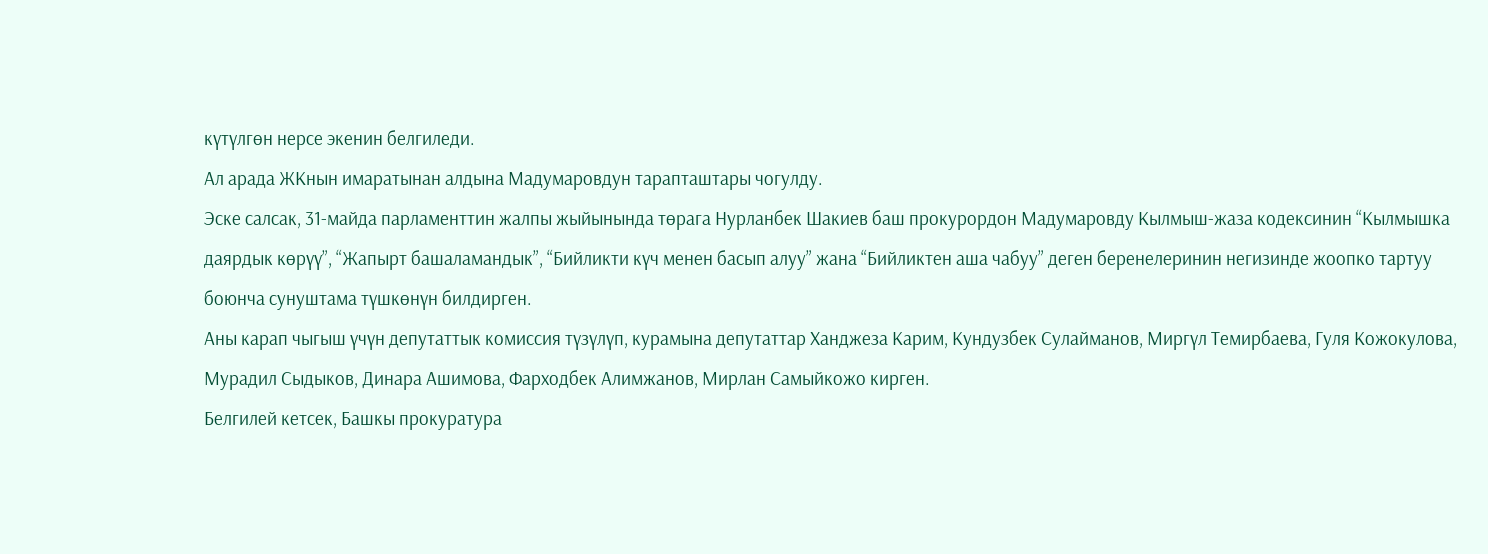күтүлгөн нерсе экенин белгиледи.
Ал арада ЖКнын имаратынан алдына Мадумаровдун тарапташтары чогулду.
Эске салсак, 31-майда парламенттин жалпы жыйынында төрага Нурланбек Шакиев баш прокурордон Мадумаровду Кылмыш-жаза кодексинин “Кылмышка даярдык көрүү”, “Жапырт башаламандык”, “Бийликти күч менен басып алуу” жана “Бийликтен аша чабуу” деген беренелеринин негизинде жоопко тартуу боюнча сунуштама түшкөнүн билдирген.
Аны карап чыгыш үчүн депутаттык комиссия түзүлүп, курамына депутаттар Ханджеза Карим, Кундузбек Сулайманов, Миргүл Темирбаева, Гуля Кожокулова, Мурадил Сыдыков, Динара Ашимова, Фарходбек Алимжанов, Мирлан Самыйкожо кирген.
Белгилей кетсек, Башкы прокуратура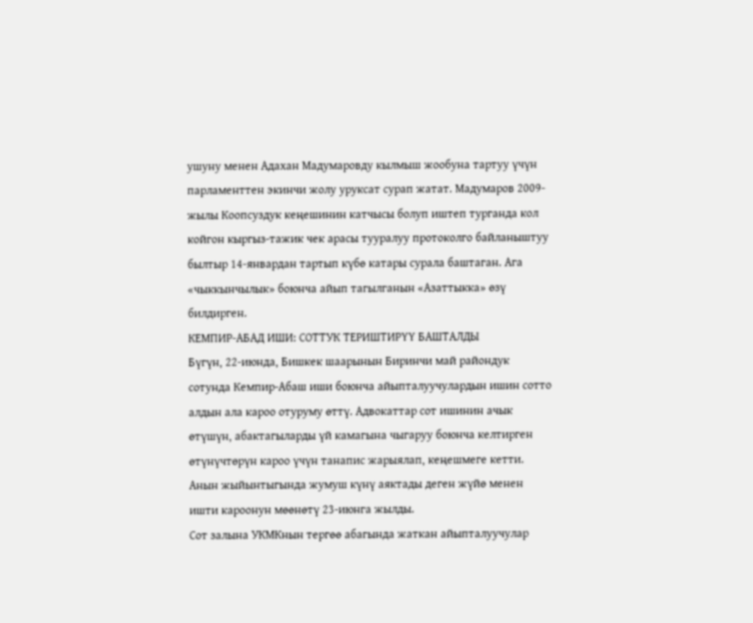ушуну менен Адахан Мадумаровду кылмыш жообуна тартуу үчүн парламенттен экинчи жолу уруксат сурап жатат. Мадумаров 2009-жылы Коопсуздук кеңешинин катчысы болуп иштеп турганда кол койгон кыргыз-тажик чек арасы тууралуу протоколго байланыштуу былтыр 14-январдан тартып күбө катары сурала баштаган. Ага «чыккынчылык» боюнча айып тагылганын «Азаттыкка» өзү билдирген.
КЕМПИР-АБАД ИШИ: СОТТУК ТЕРИШТИРҮҮ БАШТАЛДЫ
Бүгүн, 22-июнда, Бишкек шаарынын Биринчи май райондук сотунда Кемпир-Абаш иши боюнча айыпталуучулардын ишин сотто алдын ала кароо отуруму өттү. Адвокаттар сот ишинин ачык өтүшүн, абактагыларды үй камагына чыгаруу боюнча келтирген өтүнүчтөрүн кароо үчүн танапис жарыялап, кеңешмеге кетти. Анын жыйынтыгында жумуш күнү аяктады деген жүйө менен ишти кароонун мөөнөтү 23-июнга жылды.
Сот залына УКМКнын тергөө абагында жаткан айыпталуучулар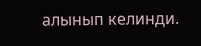алынып келинди.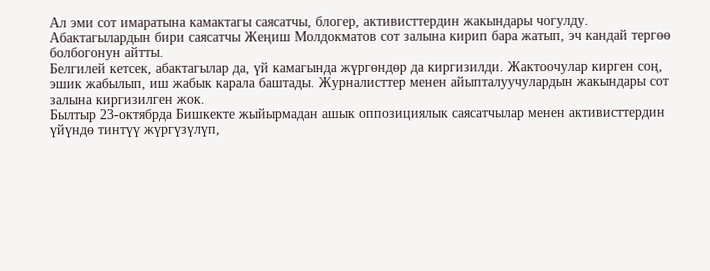Ал эми сот имаратына камактагы саясатчы, блогер, активисттердин жакындары чогулду.
Абактагылардын бири саясатчы Жеңиш Молдокматов сот залына кирип бара жатып, эч кандай тергөө болбогонун айтты.
Белгилей кетсек, абактагылар да, үй камагында жүргөндөр да киргизилди. Жактоочулар кирген соң, эшик жабылып, иш жабык карала баштады. Журналисттер менен айыпталуучулардын жакындары сот залына киргизилген жок.
Былтыр 23-октябрда Бишкекте жыйырмадан ашык оппозициялык саясатчылар менен активисттердин үйүндө тинтүү жүргүзүлүп,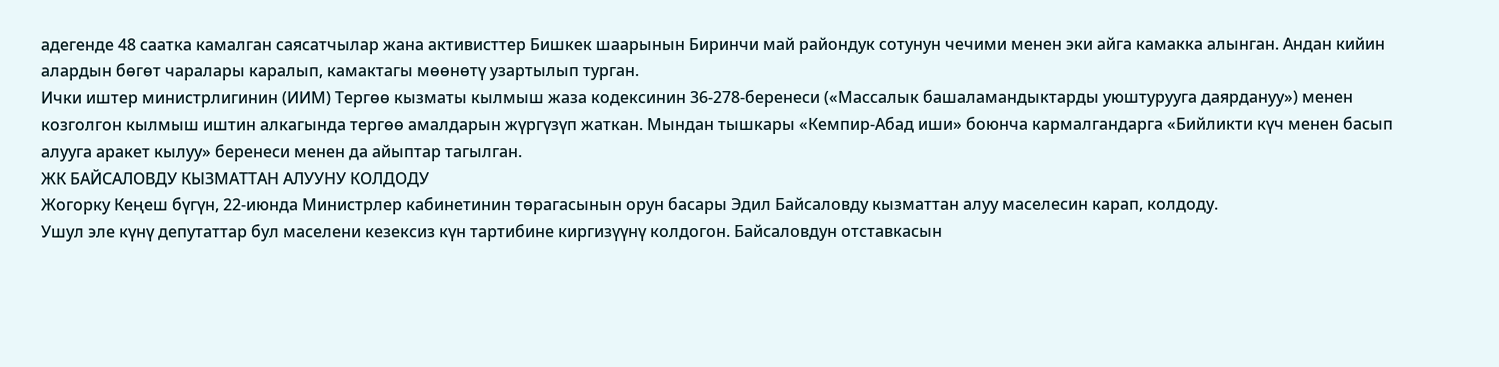адегенде 48 саатка камалган саясатчылар жана активисттер Бишкек шаарынын Биринчи май райондук сотунун чечими менен эки айга камакка алынган. Андан кийин алардын бөгөт чаралары каралып, камактагы мөөнөтү узартылып турган.
Ички иштер министрлигинин (ИИМ) Тергөө кызматы кылмыш жаза кодексинин 36-278-беренеси («Массалык башаламандыктарды уюштурууга даярдануу») менен козголгон кылмыш иштин алкагында тергөө амалдарын жүргүзүп жаткан. Мындан тышкары «Кемпир-Абад иши» боюнча кармалгандарга «Бийликти күч менен басып алууга аракет кылуу» беренеси менен да айыптар тагылган.
ЖК БАЙСАЛОВДУ КЫЗМАТТАН АЛУУНУ КОЛДОДУ
Жогорку Кеңеш бүгүн, 22-июнда Министрлер кабинетинин төрагасынын орун басары Эдил Байсаловду кызматтан алуу маселесин карап, колдоду.
Ушул эле күнү депутаттар бул маселени кезексиз күн тартибине киргизүүнү колдогон. Байсаловдун отставкасын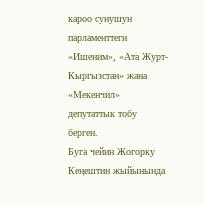кароо сунушун парламенттеги «Ишеним», «Ата Журт-Кыргызстан» жана «Мекенчил» депутаттык тобу берген.
Буга чейин Жогорку Кеңештин жыйынында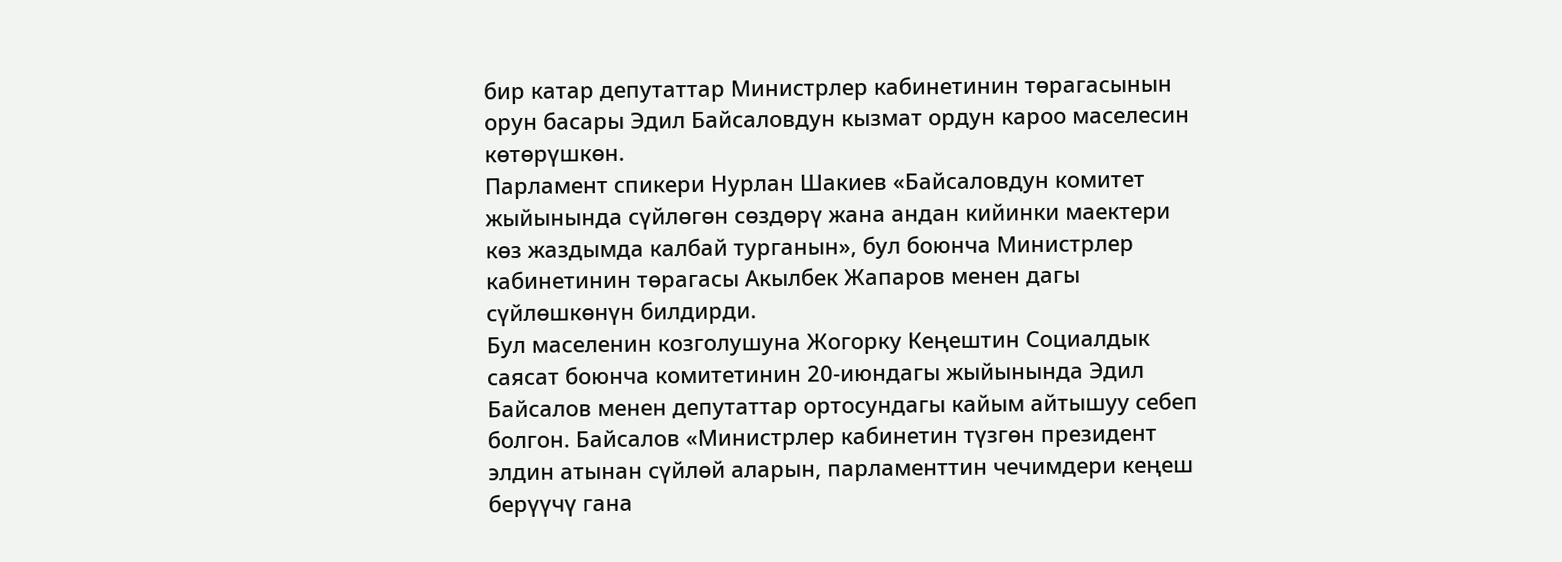бир катар депутаттар Министрлер кабинетинин төрагасынын орун басары Эдил Байсаловдун кызмат ордун кароо маселесин көтөрүшкөн.
Парламент спикери Нурлан Шакиев «Байсаловдун комитет жыйынында сүйлөгөн сөздөрү жана андан кийинки маектери көз жаздымда калбай турганын», бул боюнча Министрлер кабинетинин төрагасы Акылбек Жапаров менен дагы сүйлөшкөнүн билдирди.
Бул маселенин козголушуна Жогорку Кеңештин Социалдык саясат боюнча комитетинин 20-июндагы жыйынында Эдил Байсалов менен депутаттар ортосундагы кайым айтышуу себеп болгон. Байсалов «Министрлер кабинетин түзгөн президент элдин атынан сүйлөй аларын, парламенттин чечимдери кеңеш берүүчү гана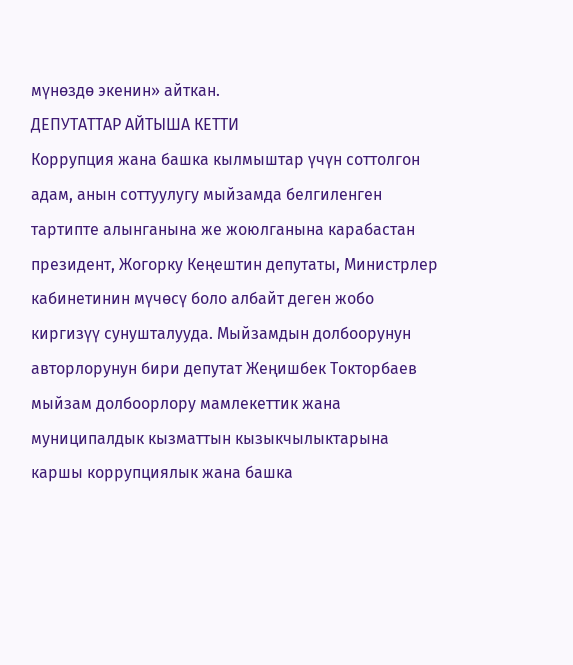мүнөздө экенин» айткан.
ДЕПУТАТТАР АЙТЫША КЕТТИ
Коррупция жана башка кылмыштар үчүн соттолгон адам, анын соттуулугу мыйзамда белгиленген тартипте алынганына же жоюлганына карабастан президент, Жогорку Кеңештин депутаты, Министрлер кабинетинин мүчөсү боло албайт деген жобо киргизүү сунушталууда. Мыйзамдын долбоорунун авторлорунун бири депутат Жеңишбек Токторбаев мыйзам долбоорлору мамлекеттик жана муниципалдык кызматтын кызыкчылыктарына каршы коррупциялык жана башка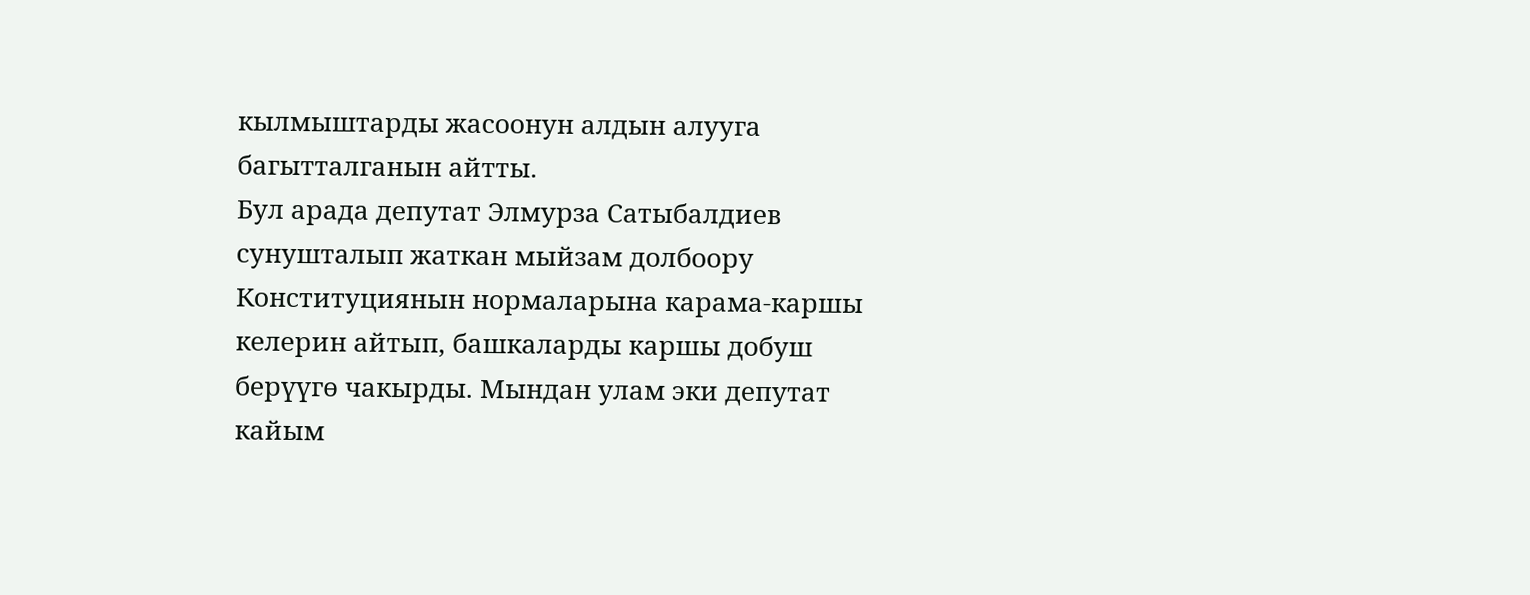кылмыштарды жасоонун алдын алууга багытталганын айтты.
Бул арада депутат Элмурза Сатыбалдиев сунушталып жаткан мыйзам долбоору Конституциянын нормаларына карама-каршы келерин айтып, башкаларды каршы добуш берүүгө чакырды. Мындан улам эки депутат кайым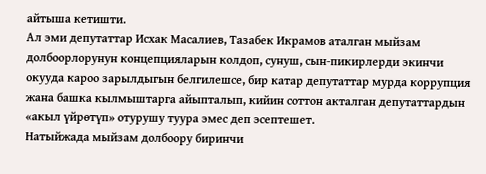айтыша кетишти.
Ал эми депутаттар Исхак Масалиев, Тазабек Икрамов аталган мыйзам долбоорлорунун концепцияларын колдоп, сунуш, сын-пикирлерди экинчи окууда кароо зарылдыгын белгилешсе, бир катар депутаттар мурда коррупция жана башка кылмыштарга айыпталып, кийин соттон акталган депутаттардын «акыл үйрөтүп» отурушу туура эмес деп эсептешет.
Натыйжада мыйзам долбоору биринчи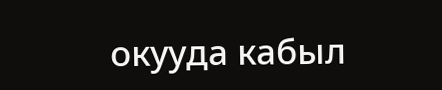окууда кабыл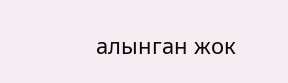алынган жок